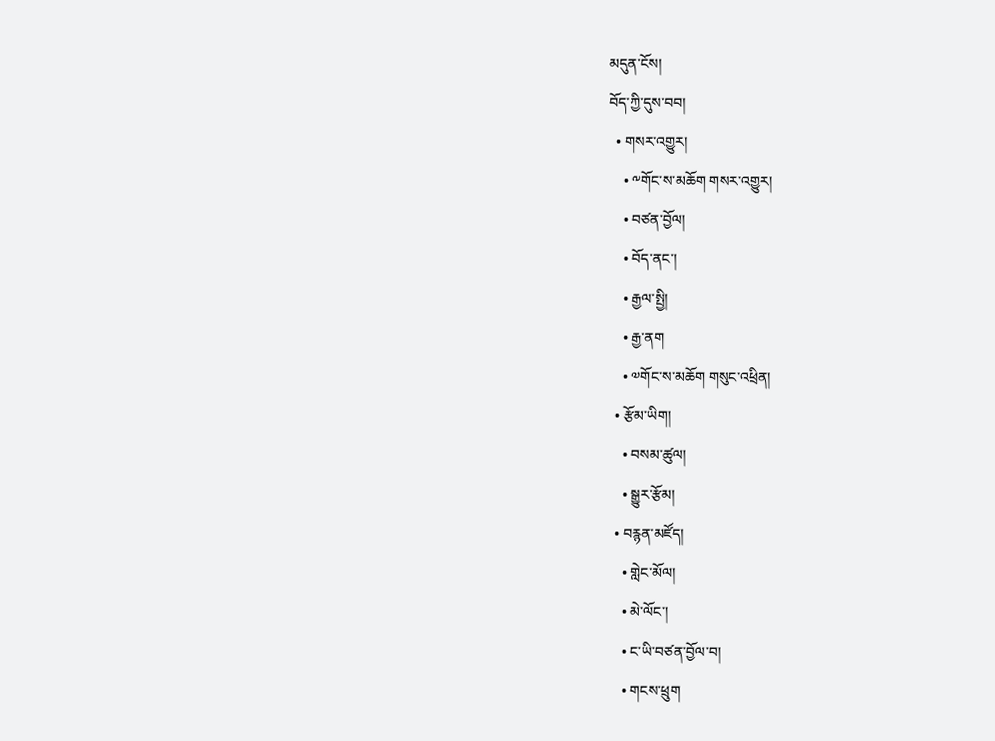མདུན་ངོས།
བོད་ཀྱི་དུས་བབ།
  • གསར་འགྱུར།
    • ༸གོང་ས་མཆོག གསར་འགྱུར།
    • བཙན་བྱོལ།
    • བོད་ནང་།
    • རྒྱལ་སྤྱི།
    • རྒྱ་ནག
    • ༧གོང་ས་མཆོག གསུང་འཕྲིན།
  • རྩོམ་ཡིག།
    • བསམ་ཚུལ།
    • སྒྱུར་རྩོམ།
  • བརྙན་མཛོད།
    • གླེང་མོལ།
    • མེ་ལོང་།
    • ང་ཡི་བཙན་བྱོལ་བ།
    • གངས་ཕྲུག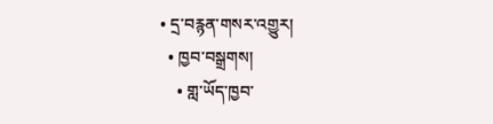• དྲ་བརྙན་གསར་འགྱུར།
  • ཁྱབ་བསྒྲགས།
    • གླ་ཡོད་ཁྱབ་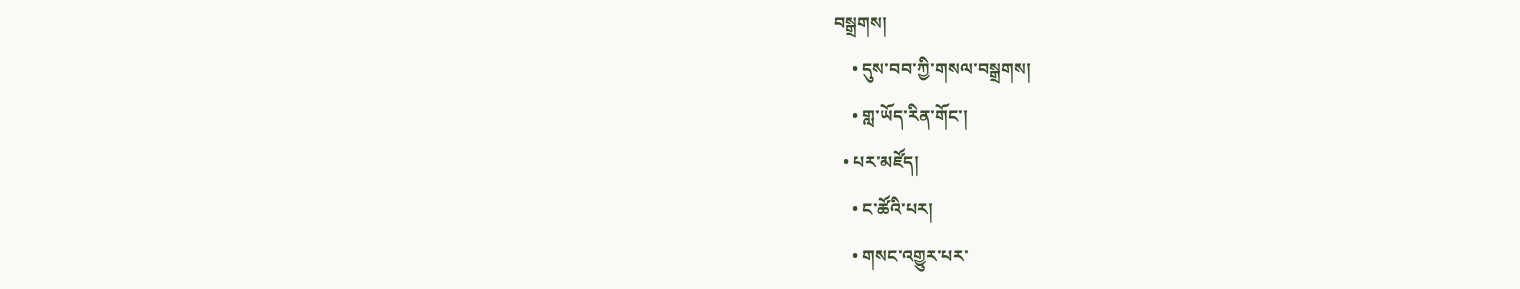བསྒྲགས།
    • དུས་བབ་ཀྱི་གསལ་བསྒྲགས།
    • གླ་ཡོད་རིན་གོང་།
  • པར་མཛོད།
    • ང་ཚོའི་པར།
    • གསང་འགྱུར་པར་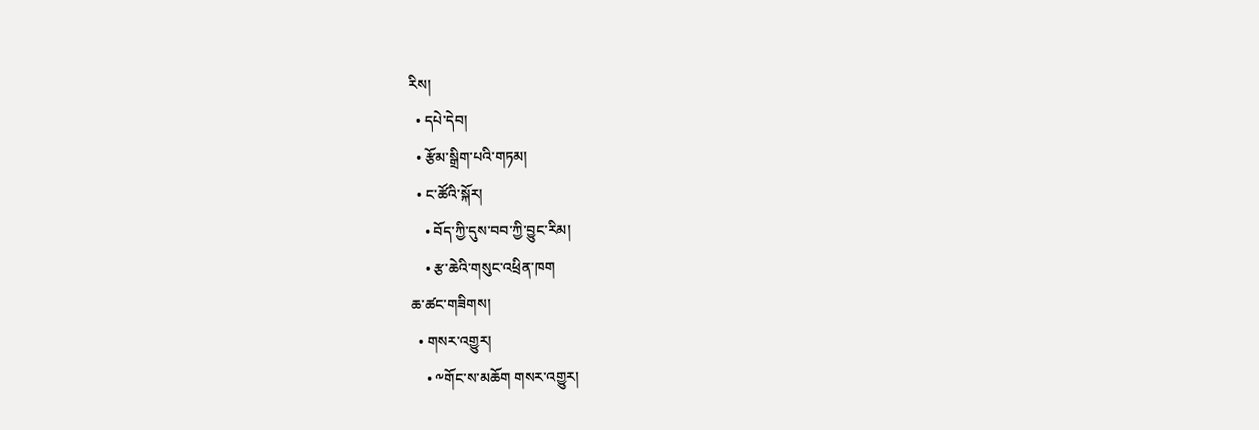རིས།
  • དཔེ་དེབ།
  • རྩོམ་སྒྲིག་པའི་གཏམ།
  • ང་ཚོའི་སྐོར།
    • བོད་ཀྱི་དུས་བབ་ཀྱི་བྱུང་རིམ།
    • རྩ་ཆེའི་གསུང་འཕྲིན་ཁག
ཆ་ཚང་གཟིགས།
  • གསར་འགྱུར།
    • ༸གོང་ས་མཆོག གསར་འགྱུར།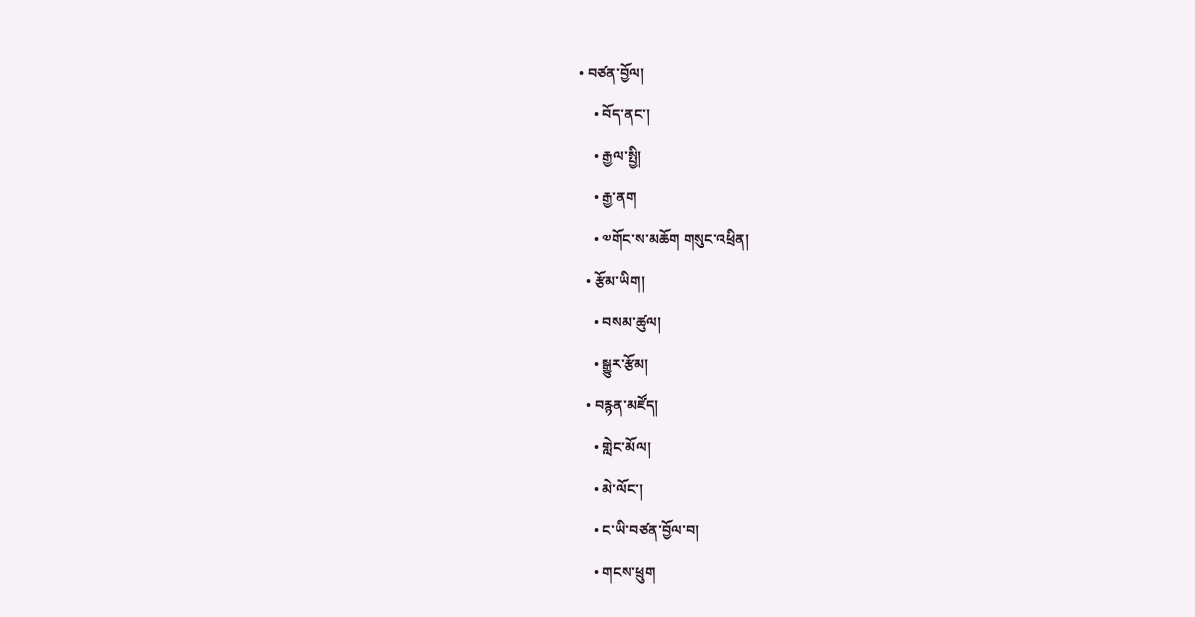• བཙན་བྱོལ།
    • བོད་ནང་།
    • རྒྱལ་སྤྱི།
    • རྒྱ་ནག
    • ༧གོང་ས་མཆོག གསུང་འཕྲིན།
  • རྩོམ་ཡིག།
    • བསམ་ཚུལ།
    • སྒྱུར་རྩོམ།
  • བརྙན་མཛོད།
    • གླེང་མོལ།
    • མེ་ལོང་།
    • ང་ཡི་བཙན་བྱོལ་བ།
    • གངས་ཕྲུག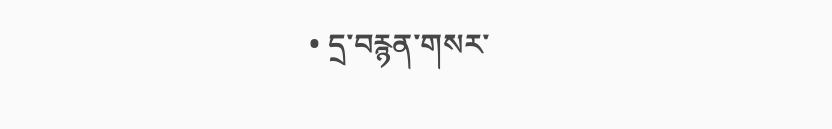• དྲ་བརྙན་གསར་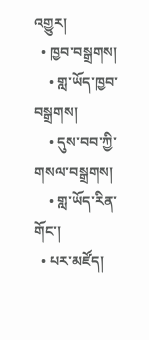འགྱུར།
  • ཁྱབ་བསྒྲགས།
    • གླ་ཡོད་ཁྱབ་བསྒྲགས།
    • དུས་བབ་ཀྱི་གསལ་བསྒྲགས།
    • གླ་ཡོད་རིན་གོང་།
  • པར་མཛོད།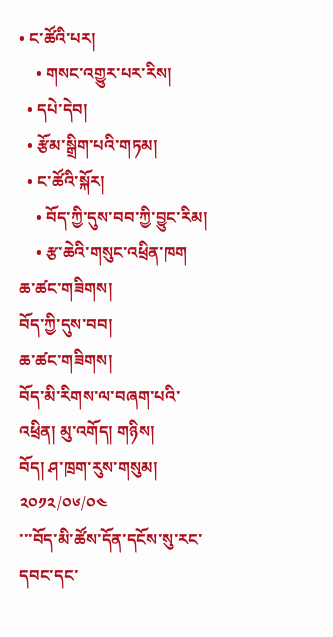• ང་ཚོའི་པར།
    • གསང་འགྱུར་པར་རིས།
  • དཔེ་དེབ།
  • རྩོམ་སྒྲིག་པའི་གཏམ།
  • ང་ཚོའི་སྐོར།
    • བོད་ཀྱི་དུས་བབ་ཀྱི་བྱུང་རིམ།
    • རྩ་ཆེའི་གསུང་འཕྲིན་ཁག
ཆ་ཚང་གཟིགས།
བོད་ཀྱི་དུས་བབ།
ཆ་ཚང་གཟིགས།
བོད་མི་རིགས་ལ་བཞག་པའི་འཕྲིན། མུ་འགོད། གཉིས།
བོད། ཤ་ཁྲག་རུས་གསུམ།
༢༠༡༢/༠༦/༠༤
་་་བོད་མི་ཚོས་དོན་དངོས་སུ་རང་དབང་དང་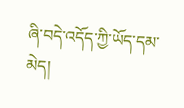ཞི་བདེ་འདོད་ཀྱི་ཡོད་དམ་མེད།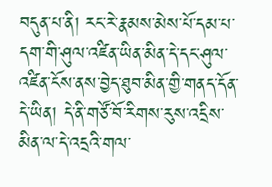བདུན་པ་ནི། རང་རེ་རྣམས་མེས་པོ་དམ་པ་དག་གི་ཤུལ་འཛིན་ཡིན་མིན་དེ་དང་ཤུལ་འཛིན་ངོས་ནས་བྱེད་ཐུབ་མིན་གྱི་གནད་དོན་དེ་ཡིན། དེ་ནི་གཙོ་བོ་རིགས་རུས་འདྲིས་མིན་ལ་དེ་འདྲའི་གལ་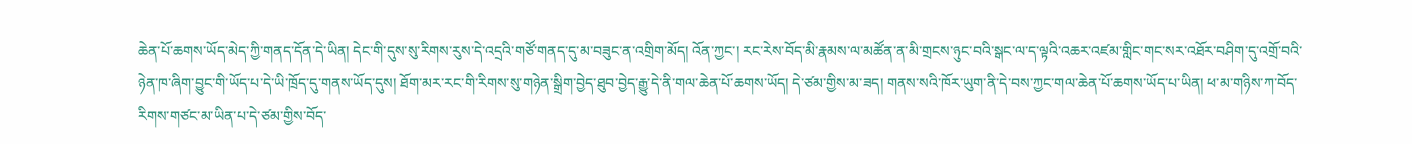ཆེན་པོ་ཆགས་ཡོད་མེད་ཀྱི་གནད་དོན་དེ་ཡིན། དེང་གི་དུས་སུ་རིགས་རུས་དེ་འདྲའི་གཙོ་གནད་དུ་མ་བཟུང་ན་འགྲིག་མོད། འོན་ཀྱང་། རང་རེས་བོད་མི་རྣམས་ལ་མཚོན་ན་མི་གྲངས་ཉུང་བའི་སྒང་ལ་ད་ལྟའི་འཆར་འཛམ་གླིང་གང་སར་འཐོར་བཤིག་དུ་འགྲོ་བའི་ཉེན་ཁ་ཞིག་བྱུང་གི་ཡོད་པ་དེ་ཡི་ཁྲོད་དུ་གནས་ཡོད་དུས། ཐོག་མར་རང་གི་རིགས་སུ་གཉེན་སྒྲིག་བྱེད་ཐུབ་བྱེད་རྒྱུ་དེ་ནི་གལ་ཆེན་པོ་ཆགས་ཡོད། དེ་ཙམ་གྱིས་མ་ཟད། གནས་སའི་ཁོར་ཡུག་ནི་དེ་བས་ཀྱང་གལ་ཆེན་པོ་ཆགས་ཡོད་པ་ཡིན། ཕ་མ་གཉིས་ཀ་བོད་རིགས་གཙང་མ་ཡིན་པ་དེ་ཙམ་གྱིས་བོད་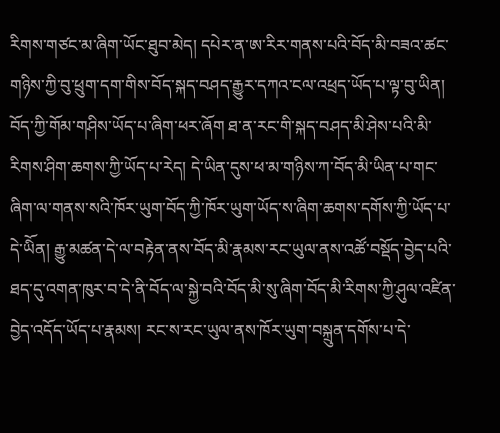རིགས་གཙང་མ་ཞིག་ཡོང་ཐུབ་མེད། དཔེར་ན་ཨ་རིར་གནས་པའི་བོད་མི་བཟའ་ཚང་གཉིས་ཀྱི་བུ་ཕྲུག་དག་གིས་བོད་སྐད་བཤད་རྒྱུར་དཀའ་ངལ་འཕྲད་ཡོད་པ་ལྟ་བུ་ཡིན། བོད་ཀྱི་གོམ་གཤིས་ཡོད་པ་ཞིག་ཕར་ཞོག ཐ་ན་རང་གི་སྐད་བཤད་མི་ཤེས་པའི་མི་རིགས་ཤིག་ཆགས་ཀྱི་ཡོད་པ་རེད། དེ་ཡིན་དུས་ཕ་མ་གཉིས་ཀ་བོད་མི་ཡིན་པ་གང་ཞིག་ལ་གནས་སའི་ཁོར་ཡུག་བོད་ཀྱི་ཁོར་ཡུག་ཡོད་ས་ཞིག་ཆགས་དགོས་ཀྱི་ཡོད་པ་དེ་ཡིོན། རྒྱུ་མཚན་དེ་ལ་བརྟེན་ནས་བོད་མི་རྣམས་རང་ཡུལ་ནས་འཚོ་བསྡོད་བྱེད་པའི་ཐད་དུ་འགན་ཁུར་བ་དེ་ནི་བོད་ལ་སྐྱེ་བའི་བོད་མི་སུ་ཞིག་བོད་མི་རིགས་ཀྱི་ཤུལ་འཛིན་བྱེད་འདོད་ཡོད་པ་རྣམས། རང་ས་རང་ཡུལ་ནས་ཁོར་ཡུག་བསྐྲུན་དགོས་པ་དེ་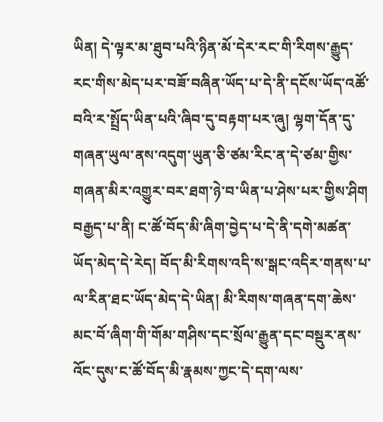ཡིན། དེ་ལྟར་མ་ཐུབ་པའི་ཉིན་མོ་དེར་རང་གི་རིགས་རྒྱུད་རང་གིས་མེད་པར་བཟོ་བཞིན་ཡོད་པ་དེ་ནི་དངོས་ཡོད་འཚོ་བའི་ར་སྤྲོད་ཡིན་པའི་ཞིབ་དུ་བརྟག་པར་ཞུ། ལྷག་དོན་དུ་གཞན་ཡུལ་ནས་འདུག་ཡུན་ཅི་ཙམ་རིང་ན་དེ་ཙམ་གྱིས་གཞན་མིར་འགྱུར་བར་ཐག་ཉེ་བ་ཡིན་པ་ཤེས་པར་གྱིས་ཤིག
བརྒྱད་པ་ནི། ང་ཚོ་བོད་མི་ཞིག་བྱེད་པ་དེ་ནི་དགེ་མཚན་ཡོད་མེད་དེ་རེད། བོད་མི་རིགས་འདི་ས་སྒང་འདིར་གནས་པ་ལ་རིན་ཐང་ཡོད་མེད་དེ་ཡིན། མི་རིགས་གཞན་དག་ཆེས་མང་བོ་ཞིག་གི་གོམ་གཤིས་དང་སྲོལ་རྒྱུན་དང་བསྡུར་ནས་འོང་དུས་ང་ཚོ་བོད་མི་རྣམས་ཀྱང་དེ་དག་ལས་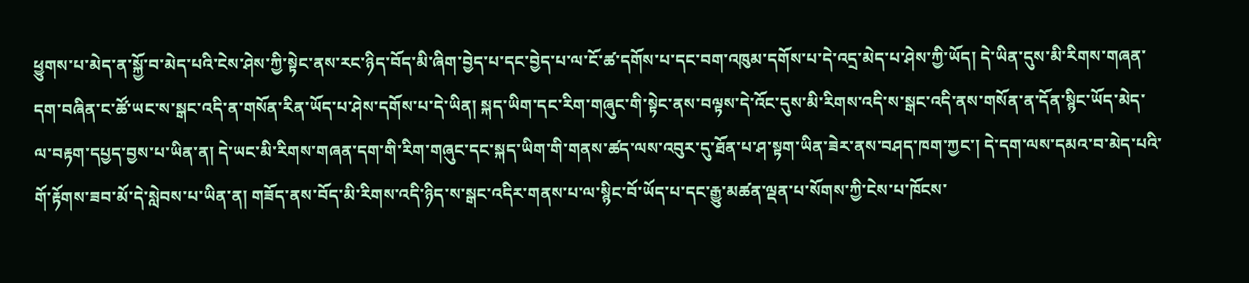ཕྱུགས་པ་མེད་ན་སྐྱོ་བ་མེད་པའི་ངེས་ཤེས་ཀྱི་སྟེང་ནས་རང་ཉིད་བོད་མི་ཞིག་བྱེད་པ་དང་བྱེད་པ་ལ་ངོ་ཚ་དགོས་པ་དང་བག་འཁུམ་དགོས་པ་དེ་འདྲ་མེད་པ་ཤེས་ཀྱི་ཡོད། དེ་ཡིན་དུས་མི་རིགས་གཞན་དག་བཞིན་ང་ཚོ་ཡང་ས་སྒང་འདི་ན་གསོན་རིན་ཡོད་པ་ཤེས་དགོས་པ་དེ་ཡིན། སྐད་ཡིག་དང་རིག་གཞུང་གི་སྟེང་ནས་བལྟས་དེ་འོང་དུས་མི་རིགས་འདི་ས་སྒང་འདི་ནས་གསོན་ན་དོན་སྙིང་ཡོད་མེད་ལ་བརྟག་དཔྱད་བྱས་པ་ཡིན་ན། དེ་ཡང་མི་རིགས་གཞན་དག་གི་རིག་གཞུང་དང་སྐད་ཡིག་གི་གནས་ཚད་ལས་འབུར་དུ་ཐོན་པ་ཤ་སྟག་ཡིན་ཟེར་ནས་བཤད་ཁག་ཀྱང་། དེ་དག་ལས་དམའ་བ་མེད་པའི་གོ་རྟོགས་ཟབ་མོ་དེ་སླེབས་པ་ཡིན་ན། གཟོད་ནས་བོད་མི་རིགས་འདི་ཉིད་ས་སྒང་འདིར་གནས་པ་ལ་སྙིང་བོ་ཡོད་པ་དང་རྒྱུ་མཚན་ལྡན་པ་སོགས་ཀྱི་ངེས་པ་ཁོངས་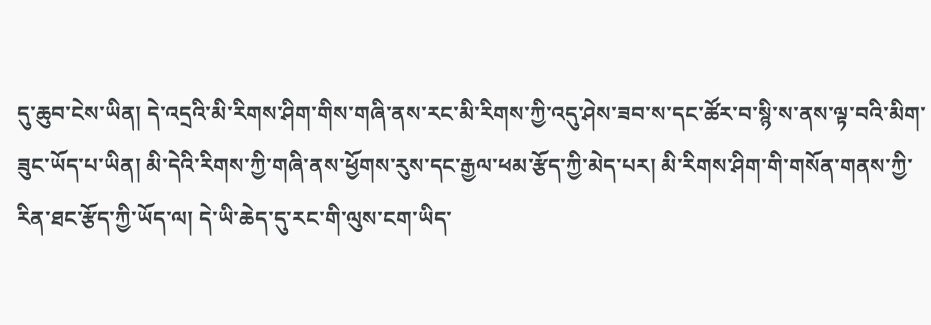དུ་ཆུབ་ངེས་ཡིན། དེ་འདྲའི་མི་རིགས་ཤིག་གིས་གཞི་ནས་རང་མི་རིགས་ཀྱི་འདུ་ཤེས་ཟབ་ས་དང་ཚོར་བ་སྙི་ས་ནས་ལྟ་བའི་མིག་ཟུང་ཡོད་པ་ཡིན། མི་དེའི་རིགས་ཀྱི་གཞི་ནས་ཕྱོགས་རུས་དང་རྒྱལ་ཕམ་རྩོད་ཀྱི་མེད་པར། མི་རིགས་ཤིག་གི་གསོན་གནས་ཀྱི་རིན་ཐང་རྩོད་ཀྱི་ཡོད་ལ། དེ་ཡི་ཆེད་དུ་རང་གི་ལུས་ངག་ཡིད་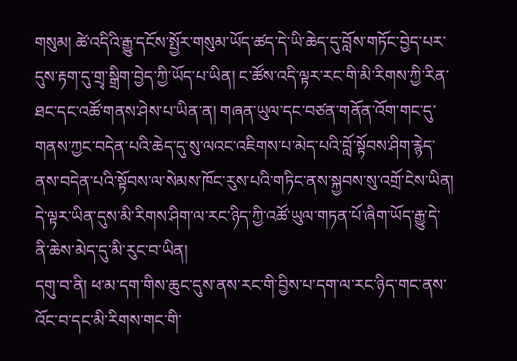གསུམ། ཚེ་འདིའི་རྒྱུ་དངོས་སྤྱོར་གསུམ་ཡོད་ཚད་དེ་ཡི་ཆེད་དུ་བློས་གཏོང་བྱེད་པར་དུས་རྟག་དུ་གྲྭ་སྒྲིག་བྱེད་ཀྱི་ཡོད་པ་ཡིན། ང་ཚོས་འདི་ལྟར་རང་གི་མི་རིགས་ཀྱི་རིན་ཐང་དང་འཚོ་གནས་ཤེས་པ་ཡིན་ན། གཞན་ཡུལ་དང་བཙན་གནོན་འོག་གང་དུ་གནས་ཀྱང་བདེན་པའི་ཆེད་དུ་སུ་ལའང་འཇིགས་པ་མེད་པའི་བློ་སྟོབས་ཤིག་རྙེད་ནས་བདེན་པའི་སྟོབས་ལ་སེམས་ཁོང་རུས་པའི་གཏིང་ནས་སྐྱབས་སུ་འགྲོ་ངེས་ཡིན། དེ་ལྟར་ཡིན་དུས་མི་རིགས་ཤིག་ལ་རང་ཉིད་ཀྱི་འཚོ་ཡུལ་གཏན་པོ་ཞིག་ཡོད་རྒྱུ་དེ་ནི་ཆེས་མེད་དུ་མི་རུང་བ་ཡིན།
དགུ་བ་ནི། ཕ་མ་དག་གིས་ཆུང་དུས་ནས་རང་གི་བྱིས་པ་དག་ལ་རང་ཉིད་གང་ནས་འོང་བ་དང་མི་རིགས་གང་གི་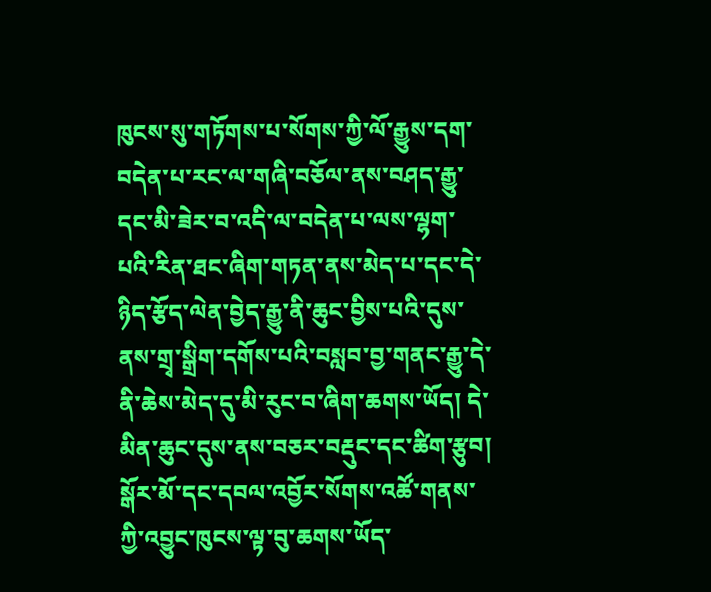ཁུངས་སུ་གཏོགས་པ་སོགས་ཀྱི་ལོ་རྒྱུས་དག་བདེན་པ་རང་ལ་གཞི་བཅོལ་ནས་བཤད་རྒྱུ་དང་མི་ཟེར་བ་འདི་ལ་བདེན་པ་ལས་ལྷག་པའི་རིན་ཐང་ཞིག་གཏན་ནས་མེད་པ་དང་དེ་ཉིད་རྩོད་ལེན་བྱེད་རྒྱུ་ནི་ཆུང་བྱིས་པའི་དུས་ནས་གྲྭ་སྒྲིག་དགོས་པའི་བསླབ་བྱ་གནང་རྒྱུ་དེ་ནི་ཆེས་མེད་དུ་མི་རུང་བ་ཞིག་ཆགས་ཡོད། དེ་མིན་ཆུང་དུས་ནས་བཅར་བརྡུང་དང་ཚིག་རྩུབ། སྒོར་མོ་དང་དབལ་འབྱོར་སོགས་འཚོ་གནས་ཀྱི་འབྱུང་ཁུངས་ལྟ་བུ་ཆགས་ཡོད་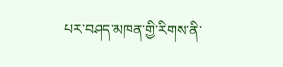པར་བཤད་མཁན་གྱི་རིགས་ནི་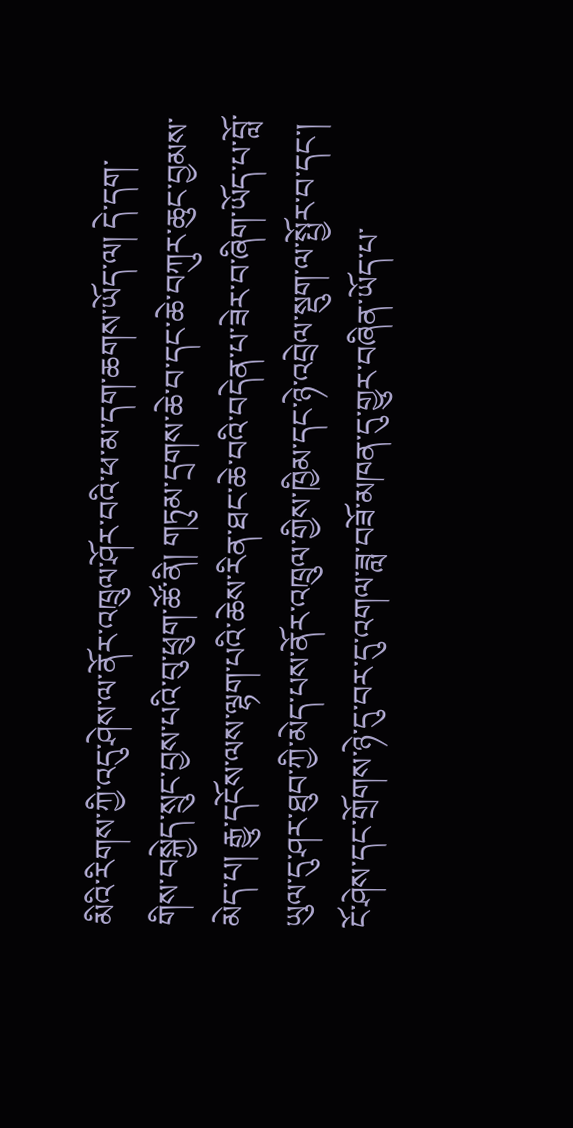མིའི་རིགས་ཀྱི་འདུ་ཤེས་ལ་ནོར་འཁྲུལ་ཤོར་བའི་ཕ་མ་དག་ཆགས་ཡོད་ལ། དེ་དག་གིས་བསྐྱེད་སྲུང་བྱས་པའི་བུ་ཕྲུག་ཚོ་ནི། གཏུམ་དྲགས་ཆེ་བ་དང་ཆེ་བཀུར་ཆུང་བྱམས་མེད་པ། རྒྱུ་དངོས་ལས་ལྷག་པའི་ཆེས་རིན་ཐང་ཆེ་བའི་བདེན་པ་ཟེར་བ་ཞིག་ཡོད་པ་བློ་ཡུལ་དུ་ཤར་ཐུབ་ཀྱི་མེད་པས་ནོར་འཁྲུལ་གྱིས་ཁྱིམ་དང་ཉེ་འབྲེལ་སྡུག་ལ་སྤྱོར་བ་དང་། ངོ་ཤེས་དང་གྲོགས་ཉེ་དུ་བར་དུ་འགལ་ཟླ་བཟོ་མཁན་དུ་གྱུར་བཞིན་ཡོད་པ་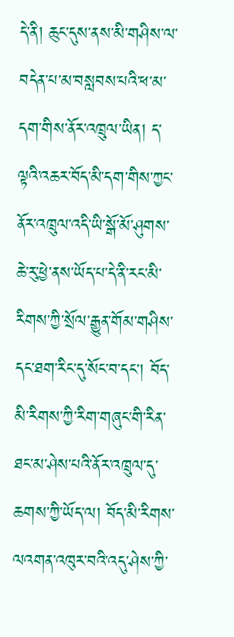དེ་ནི། ཆུང་དུས་ནས་མི་གཤིས་ལ་བདེན་པ་མ་བསླབས་པའི་ཕ་མ་དག་གིས་ནོར་འཁྲུལ་ཡིན། ད་ལྟའི་འཆར་བོད་མི་དག་གིས་ཀྱང་ནོར་འཁྲུལ་འདི་ཡི་སྒོ་མོ་ཤུགས་ཆེ་རུ་ཕྱེ་ནས་ཡོད་པ་དེ་ནི་རང་མི་རིགས་ཀྱི་སྲོལ་རྒྱུན་གོམ་གཤིས་དང་ཐག་རིང་དུ་སོང་བ་དང་། བོད་མི་རིགས་ཀྱི་རིག་གཞུང་གི་རིན་ཐང་མ་ཤེས་པའི་ནོར་འཁྲུལ་དུ་ཆགས་ཀྱི་ཡོད་ལ། བོད་མི་རིགས་ལའགན་འཁུར་བའི་འདུ་ཤེས་ཀྱི་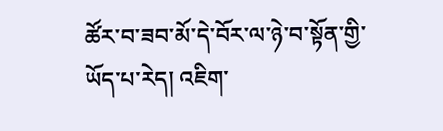ཚོར་བ་ཟབ་མོ་དེ་བོར་ལ་ཉེ་བ་སྟོན་གྱི་ཡོད་པ་རེད། འཇིག་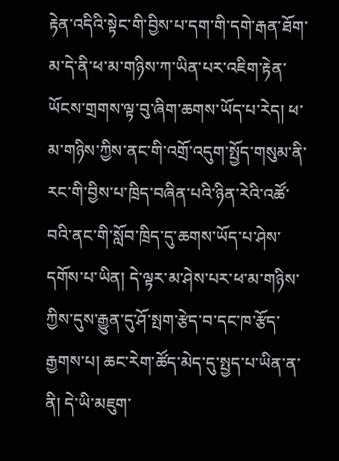རྟེན་འདིའི་སྟེང་གི་བྱིས་པ་དག་གི་དགེ་རྒན་ཐོག་མ་དེ་ནི་ཕ་མ་གཉིས་ཀ་ཡིན་པར་འཇིག་རྟེན་ཡོངས་གྲགས་ལྟ་བུ་ཞིག་ཆགས་ཡོད་པ་རེད། ཕ་མ་གཉིས་ཀྱིས་ནང་གི་འགྲོ་འདུག་སྤྱོད་གསུམ་ནི་རང་གི་བྱིས་པ་ཁྲིད་བཞིན་པའི་ཉིན་རེའི་འཚོ་བའི་ནང་གི་སློབ་ཁྲིད་དུ་ཆགས་ཡོད་པ་ཤེས་དགོས་པ་ཡིན། དེ་ལྟར་མ་ཤེས་པར་ཕ་མ་གཉིས་ཀྱིས་དུས་རྒྱུན་དུ་ཤོ་སྤག་རྩེད་བ་དང་ཁ་རྩོད་རྒྱགས་པ། ཆང་རེག་ཚོད་མེད་དུ་སྤྱད་པ་ཡིན་ན་ནི། དེ་ཡི་མཇུག་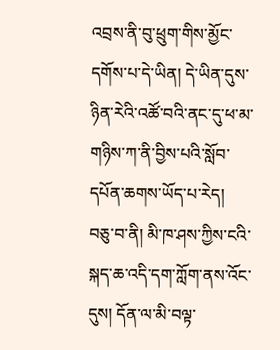འབྲས་ནི་བུ་ཕྲུག་གིས་མྱོང་དགོས་པ་དེ་ཡིན། དེ་ཡིན་དུས་ཉིན་རེའི་འཚོ་བའི་ནང་དུ་ཕ་མ་གཉིས་ཀ་ནི་བྱིས་པའི་སློབ་དཔོན་ཆགས་ཡོད་པ་རེད།
བཅུ་བ་ནི། མི་ཁ་ཤས་ཀྱིས་ངའི་སྐད་ཆ་འདི་དག་ཀློག་ནས་འོང་དུས། དོན་ལ་མི་བལྟ་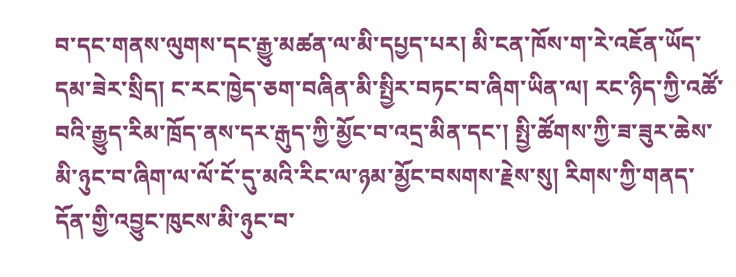བ་དང་གནས་ལུགས་དང་རྒྱུ་མཚན་ལ་མི་དཔྱད་པར། མི་ངན་ཁོས་ག་རེ་འཇོན་ཡོད་དམ་ཟེར་སྲིད། ང་རང་ཁྱེད་ཅག་བཞིན་མི་སྤྱིར་བཏང་བ་ཞིག་ཡིན་ལ། རང་ཉིད་ཀྱི་འཚོ་བའི་རྒྱུད་རིམ་ཁྲོད་ནས་དར་རྒུད་ཀྱི་མྱོང་བ་འདྲ་མིན་དང་། སྤྱི་ཚོགས་ཀྱི་ཟ་ཟུར་ཆེས་མི་ཉུང་བ་ཞིག་ལ་ལོ་ངོ་དུ་མའི་རིང་ལ་ཉམ་མྱོང་བསགས་རྗེས་སུ། རིགས་ཀྱི་གནད་དོན་གྱི་འབྱུང་ཁུངས་མི་ཉུང་བ་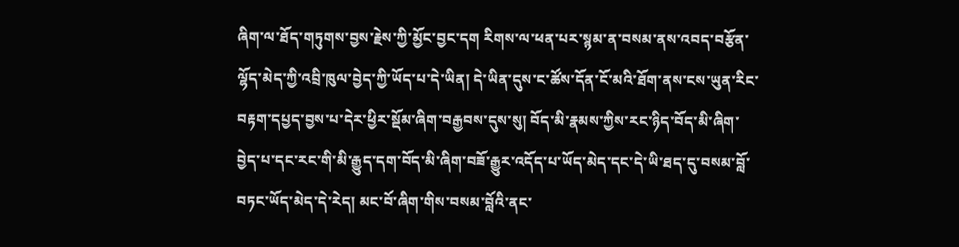ཞིག་ལ་ཐོད་གཏུགས་བྱས་རྗེས་ཀྱི་མྱོང་བྱང་དག རིགས་ལ་ཕན་པར་སྙམ་ན་བསམ་ནས་འབད་བརྩོན་ལྷོད་མེད་ཀྱི་འབྲི་ཁུལ་བྱེད་ཀྱི་ཡོད་པ་དེ་ཡིན། དེ་ཡིན་དུས་ང་ཚོས་དོན་ངོ་མའི་ཐོག་ནས་ངས་ཡུན་རིང་བརྟག་དཔྱད་བྱས་པ་དེར་ཕྱིར་སྡོམ་ཞིག་བརྒྱབས་དུས་སུ། བོད་མི་རྣམས་ཀྱིས་རང་ཉིད་བོད་མི་ཞིག་བྱེད་པ་དང་རང་གི་མི་རྒྱུད་དག་བོད་མི་ཞིག་བཟོ་རྒྱུར་འདོད་པ་ཡོད་མེད་དང་དེ་ཡི་ཐད་དུ་བསམ་བློ་བཏང་ཡོད་མེད་དེ་རེད། མང་བོ་ཞིག་གིས་བསམ་བློའི་ནང་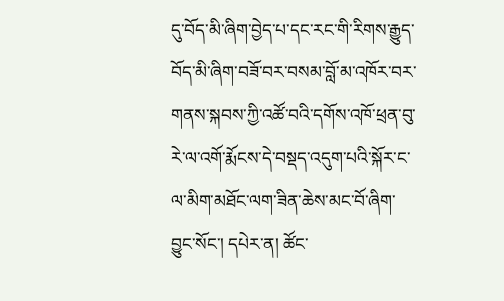དུ་བོད་མི་ཞིག་བྱེད་པ་དང་རང་གི་རིགས་རྒྱུད་བོད་མི་ཞིག་བཟོ་བར་བསམ་བློ་མ་འཁོར་བར་གནས་སྐབས་ཀྱི་འཚོ་བའི་དགོས་འཁོ་ཕྲན་བུ་རེ་ལ་འགོ་རྨོངས་དེ་བསྡད་འདུག་པའི་སྐོར་ང་ལ་མིག་མཐོང་ལག་ཟིན་ཆེས་མང་བོ་ཞིག་བྱུང་སོང་། དཔེར་ན། ཚོང་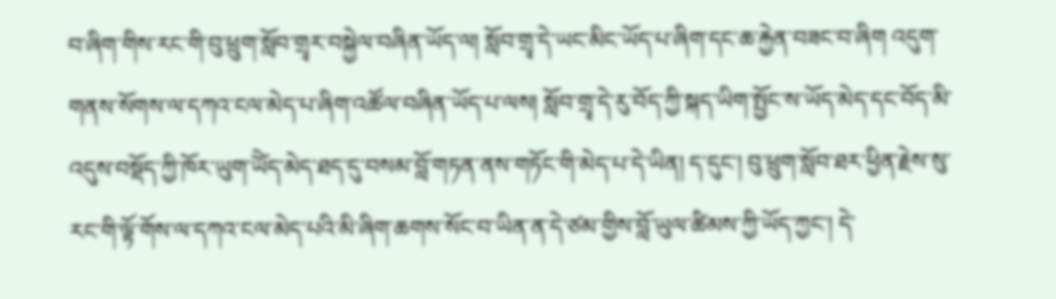བ་ཞིག་གིས་རང་གི་བུ་ཕྲུག་སློབ་གྲྭར་བསྐྱེལ་བཞིན་ཡོད་ལ། སློབ་གྲྭ་དེ་ཡང་མིང་ཡོད་པ་ཞིག་དང་ཆ་རྐྱེན་བཟང་བ་ཞིག འདུག་གནས་སོགས་ལ་དཀའ་ངལ་མེད་པ་ཞིག་འཚོལ་བཞིན་ཡོད་པ་ལས། སློབ་གྲྭ་དེ་རུ་བོད་ཀྱི་སྐད་ཡིག་སྤྱོང་ས་ཡོད་མེད་དང་བོད་མི་འདུས་བསྡོད་ཀྱི་ཁོར་ཡུག་ཡོེད་མེད་ཐད་དུ་བསམ་བློ་གཏན་ནས་གཏོང་གི་མེད་པ་དེ་ཡིན། ད་དུང་། བུ་ཕྲུག་སློབ་ཐར་ཕྱིན་རྗེས་སུ་རང་གི་ལྟོ་གོས་ལ་དཀའ་ངལ་མེད་པའི་མི་ཞིག་ཆགས་སོང་བ་ཡིན་ན་དེ་ཙམ་གྱིས་བློ་ཡུལ་ཚིམས་ཀྱི་ཡོད་ཀྱང་། དེ་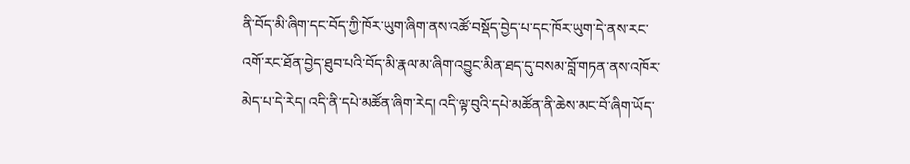ནི་བོད་མི་ཞིག་དང་བོད་ཀྱི་ཁོར་ཡུག་ཞིག་ནས་འཚོ་བསྡོད་བྱེད་པ་དང་ཁོར་ཡུག་དེ་ནས་རང་འགོ་རང་ཐོན་བྱེད་ཐུབ་པའི་བོད་མི་རྣལ་མ་ཞིག་འབྱུང་མིན་ཐད་དུ་བསམ་བློ་གཏན་ནས་འཁོར་མེད་པ་དེ་རེད། འདི་ནི་དཔེ་མཚོན་ཞིག་རེད། འདི་ལྟ་བུའི་དཔེ་མཚོན་ནི་ཆེས་མང་བོ་ཞིག་ཡོད་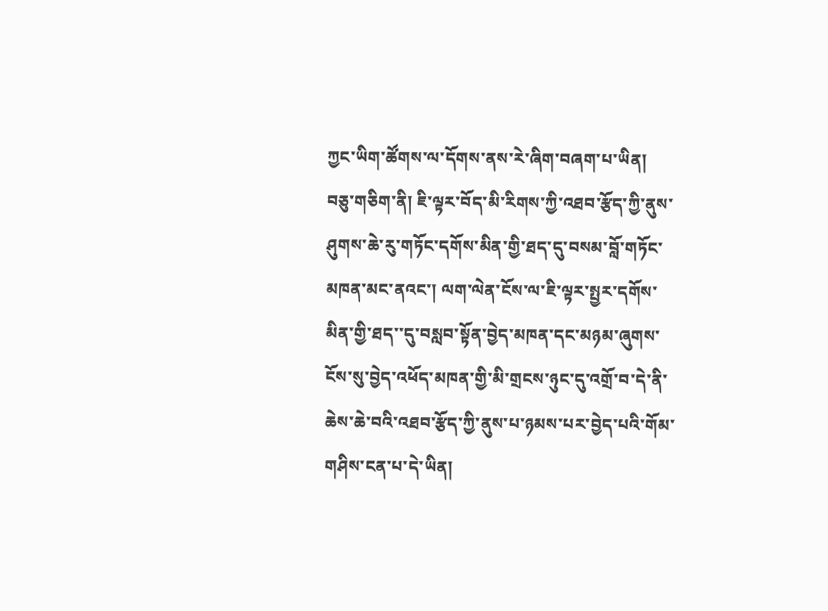ཀྱང་ཡིག་ཚོགས་ལ་དོགས་ནས་རེ་ཞིག་བཞག་པ་ཡིན།
བཅུ་གཅིག་ནི། ཇི་ལྟར་བོད་མི་རིགས་ཀྱི་འཐབ་རྩོད་ཀྱི་ནུས་ཤུགས་ཆེ་རུ་གཏོང་དགོས་མིན་གྱི་ཐད་དུ་བསམ་བློ་གཏོང་མཁན་མང་ནའང་། ལག་ལེན་ངོས་ལ་ཇི་ལྟར་སྤྱར་དགོས་མིན་གྱི་ཐད་་དུ་བསླབ་སྟོན་བྱེད་མཁན་དང་མཉམ་ཞུགས་ངོས་སུ་བྱེད་འཕོད་མཁན་གྱི་མི་གྲངས་ཉུང་དུ་འགྲོ་བ་དེ་ནི་ཆེས་ཆེ་བའི་འཐབ་རྩོད་ཀྱི་ནུས་པ་ཉམས་པར་བྱེད་པའི་གོམ་གཤིས་ངན་པ་དེ་ཡིན།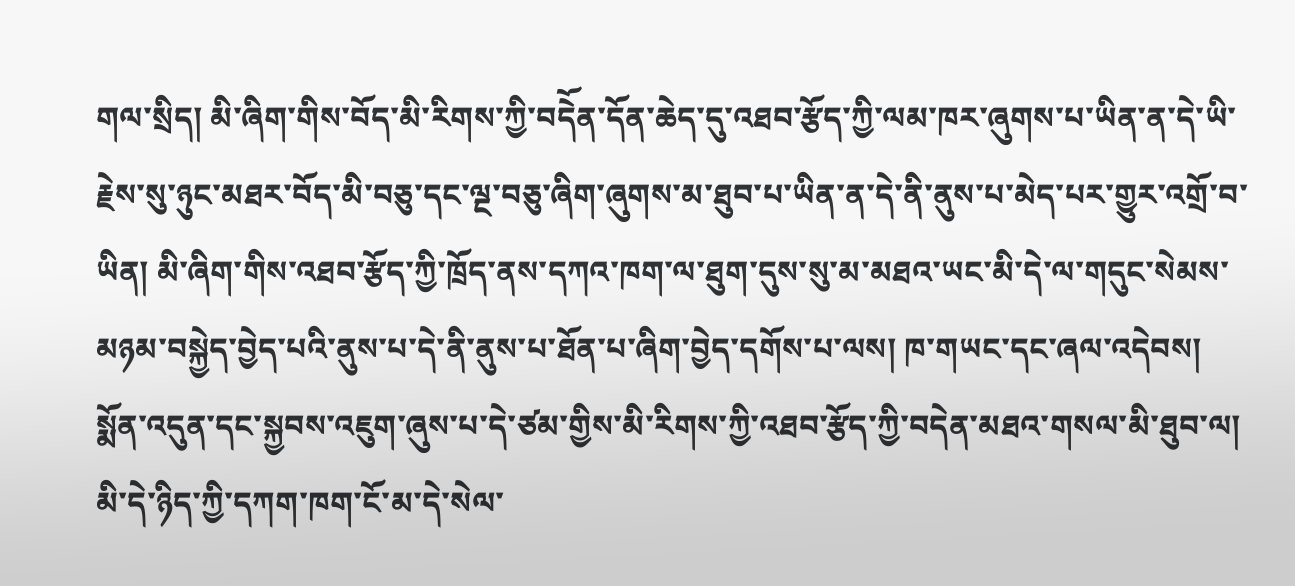གལ་སྲིད། མི་ཞིག་གིས་བོད་མི་རིགས་ཀྱི་བདེོན་དོན་ཆེད་དུ་འཐབ་རྩོད་ཀྱི་ལམ་ཁར་ཞུགས་པ་ཡིན་ན་དེ་ཡི་རྗེས་སུ་ཉུང་མཐར་བོད་མི་བཅུ་དང་ལྔ་བཅུ་ཞིག་ཞུགས་མ་ཐུབ་པ་ཡིན་ན་དེ་ནི་ནུས་པ་མེད་པར་གྱུར་འགྲོ་བ་ཡིན། མི་ཞིག་གིས་འཐབ་རྩོད་ཀྱི་ཁྲོད་ནས་དཀའ་ཁག་ལ་ཐུག་དུས་སུ་མ་མཐའ་ཡང་མི་དེ་ལ་གདུང་སེམས་མཉམ་བསྐྱེད་བྱེད་པའི་ནུས་པ་དེ་ནི་ནུས་པ་ཐོན་པ་ཞིག་བྱེད་དགོས་པ་ལས། ཁ་གཡང་དང་ཞལ་འདེབས། སྨོན་འདུན་དང་སྐྱབས་འཇུག་ཞུས་པ་དེ་ཙམ་གྱིས་མི་རིགས་ཀྱི་འཐབ་རྩོད་ཀྱི་བདེན་མཐའ་གསལ་མི་ཐུབ་ལ། མི་དེ་ཉིད་ཀྱི་དཀག་ཁག་ངོ་མ་དེ་སེལ་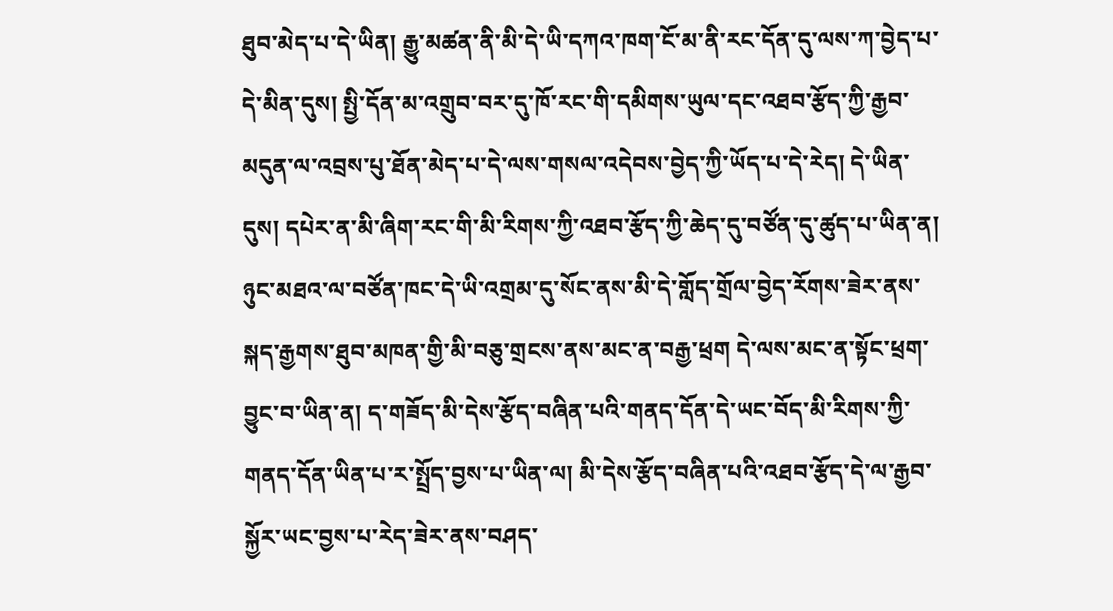ཐུབ་མེད་པ་དེ་ཡིན། རྒྱུ་མཚན་ནི་མི་དེ་ཡི་དཀའ་ཁག་ངོ་མ་ནི་རང་དོན་དུ་ལས་ཀ་བྱེད་པ་དེ་མིན་དུས། སྤྱི་དོན་མ་འགྲུབ་བར་དུ་ཁོ་རང་གི་དམིགས་ཡུལ་དང་འཐབ་རྩོད་ཀྱི་རྒྱབ་མདུན་ལ་འབྲས་པུ་ཐོན་མེད་པ་དེ་ལས་གསལ་འདེབས་བྱེད་ཀྱི་ཡོད་པ་དེ་རེད། དེ་ཡིན་དུས། དཔེར་ན་མི་ཞིག་རང་གི་མི་རིགས་ཀྱི་འཐབ་རྩོད་ཀྱི་ཆེད་དུ་བཙོན་དུ་ཚུད་པ་ཡིན་ན། ཉུང་མཐའ་ལ་བཙོན་ཁང་དེ་ཡི་འགྲམ་དུ་སོང་ནས་མི་དེ་གློད་གྲོལ་བྱེད་རོགས་ཟེར་ནས་སྐད་རྒྱགས་ཐུབ་མཁན་གྱི་མི་བཅུ་གྲངས་ནས་མང་ན་བརྒྱ་ཕྲག དེ་ལས་མང་ན་སྟོང་ཕྲག་བྱུང་བ་ཡིན་ན། ད་གཟོད་མི་དེས་རྩོད་བཞིན་པའི་གནད་དོན་དེ་ཡང་བོད་མི་རིགས་ཀྱི་གནད་དོན་ཡིན་པ་ར་སྤྲོད་བྱས་པ་ཡིན་ལ། མི་དེས་རྩོད་བཞིན་པའི་འཐབ་རྩོད་དེ་ལ་རྒྱབ་སྐྱོར་ཡང་བྱས་པ་རེད་ཟེར་ནས་བཤད་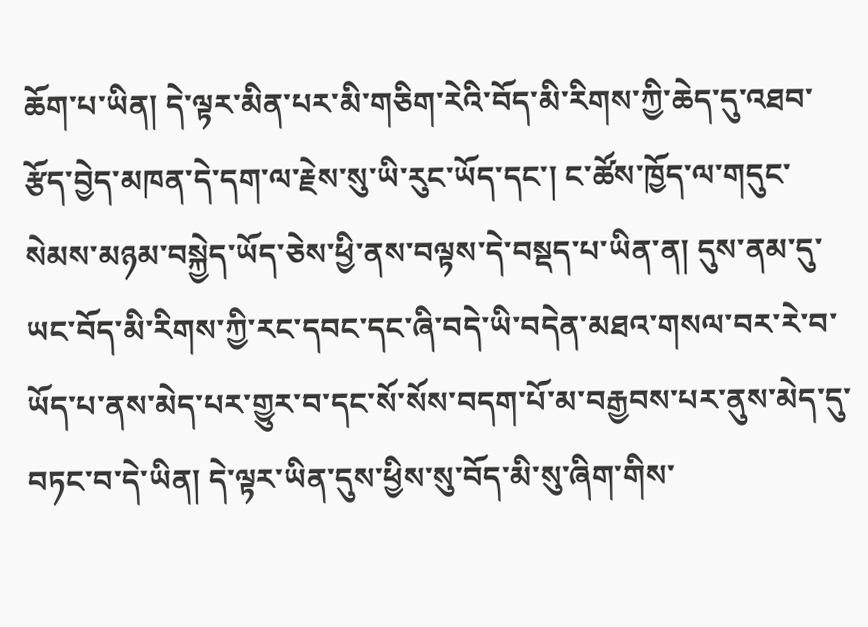ཆོག་པ་ཡིན། དེ་ལྟར་མིན་པར་མི་གཅིག་རེའི་བོད་མི་རིགས་ཀྱི་ཆེད་དུ་འཐབ་རྩོད་བྱེད་མཁན་དེ་དག་ལ་རྗེས་སུ་ཡི་རུང་ཡོད་དང་། ང་ཚོས་ཁྱོད་ལ་གདུང་སེམས་མཉམ་བསྐྱེད་ཡོད་ཅེས་ཕྱི་ནས་བལྟས་དེ་བསྡད་པ་ཡིན་ན། དུས་ནམ་དུ་ཡང་བོད་མི་རིགས་ཀྱི་རང་དབང་དང་ཞི་བདེ་ཡི་བདེན་མཐའ་གསལ་བར་རེ་བ་ཡོད་པ་ནས་མེད་པར་གྱུར་བ་དང་སོ་སོས་བདག་པོ་མ་བརྒྱབས་པར་ནུས་མེད་དུ་བཏང་བ་དེ་ཡིན། དེ་ལྟར་ཡིན་དུས་ཕྱིས་སུ་བོད་མི་སུ་ཞིག་གིས་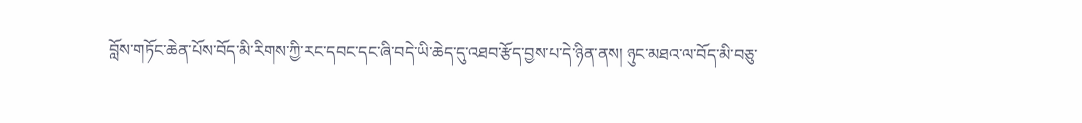བློས་གཏོང་ཆེན་པོས་བོད་མི་རིགས་ཀྱི་རང་དབང་དང་ཞི་བདེ་ཡི་ཆེད་དུ་འཐབ་རྩོད་བྱས་པ་དེ་ཉིན་ནས། ཉུང་མཐའ་ལ་བོད་མི་བཅུ་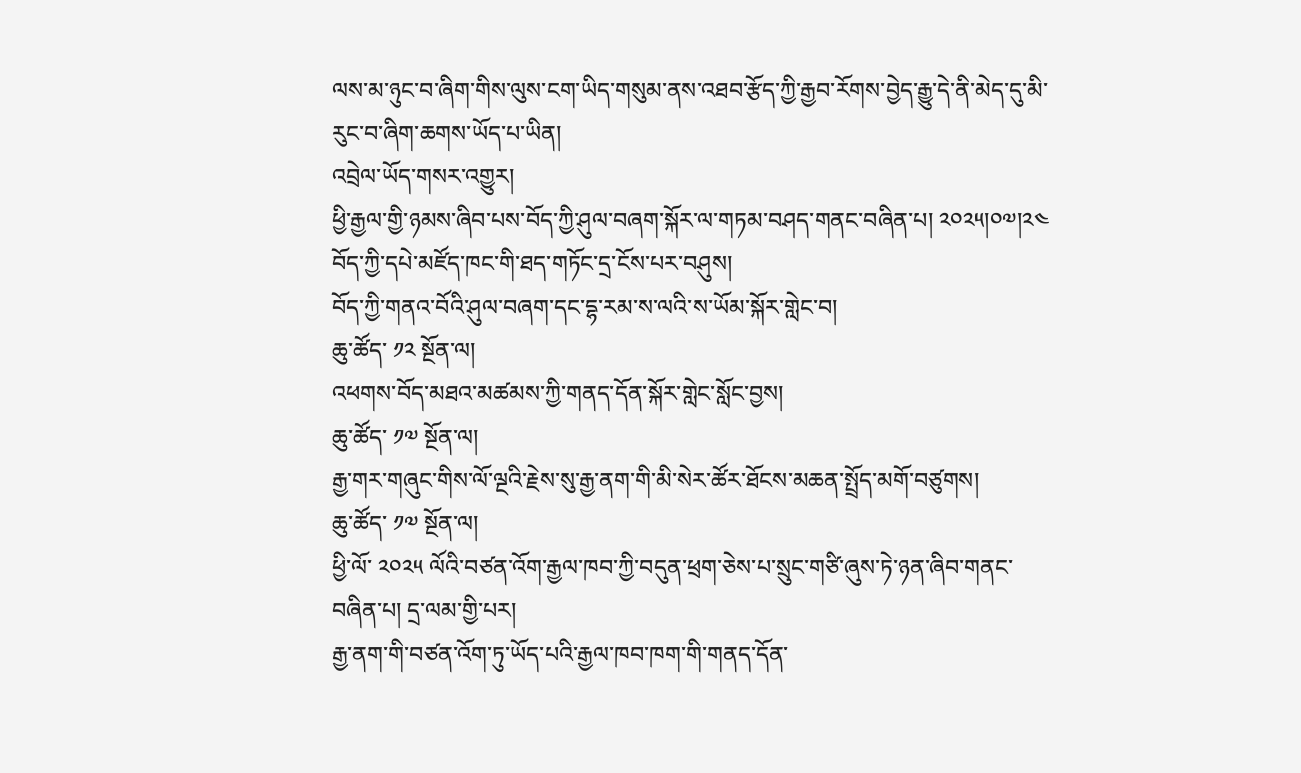ལས་མ་ཉུང་བ་ཞིག་གིས་ལུས་ངག་ཡིད་གསུམ་ནས་འཐབ་རྩོད་ཀྱི་རྒྱབ་རོགས་བྱེད་རྒྱུ་དེ་ནི་མེད་དུ་མི་རུང་བ་ཞིག་ཆགས་ཡོད་པ་ཡིན།
འབྲེལ་ཡོད་གསར་འགྱུར།
ཕྱི་རྒྱལ་གྱི་ཉམས་ཞིབ་པས་བོད་ཀྱི་ཤུལ་བཞག་སྐོར་ལ་གཏམ་བཤད་གནང་བཞིན་པ། ༢༠༢༥།༠༧།༢༤ བོད་ཀྱི་དཔེ་མཛོད་ཁང་གི་ཐད་གཏོང་དྲ་ངོས་པར་བཤུས།
བོད་ཀྱི་གནའ་བོའི་ཤུལ་བཞག་དང་དྷ་རམ་ས་ལའི་ས་ཡོམ་སྐོར་གླེང་བ།
ཆུ་ཚོད་ ༡༢ སྔོན་ལ།
འཕགས་བོད་མཐའ་མཚམས་ཀྱི་གནད་དོན་སྐོར་གླེང་སློང་བྱས།
ཆུ་ཚོད་ ༡༧ སྔོན་ལ།
རྒྱ་གར་གཞུང་གིས་ལོ་ལྔའི་རྗེས་སུ་རྒྱ་ནག་གི་མི་སེར་ཚོར་ཐོངས་མཆན་སྤྲོད་མགོ་བཙུགས།
ཆུ་ཚོད་ ༡༧ སྔོན་ལ།
ཕྱི་ལོ་ ༢༠༢༥ ལོའི་བཙན་འོག་རྒྱལ་ཁབ་ཀྱི་བདུན་ཕྲག་ཅེས་པ་སྲུང་གཙི་ཞུས་ཏེ་ཉན་ཞིབ་གནང་བཞིན་པ། དྲ་ལམ་གྱི་པར།
རྒྱ་ནག་གི་བཙན་འོག་ཏུ་ཡོད་པའི་རྒྱལ་ཁབ་ཁག་གི་གནད་དོན་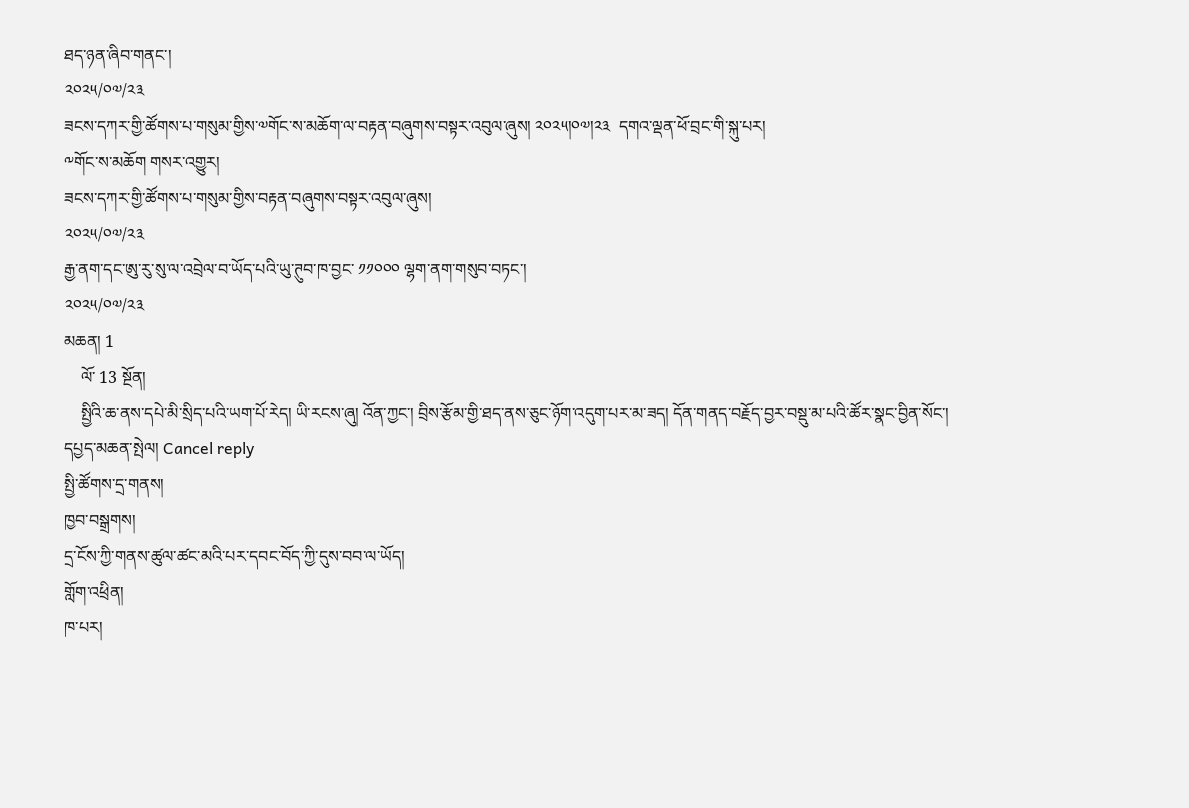ཐད་ཉན་ཞིབ་གནང་།
༢༠༢༥/༠༧/༢༣
ཟངས་དཀར་གྱི་ཚོགས་པ་གསུམ་གྱིས་༧གོང་ས་མཆོག་ལ་བརྟན་བཞུགས་བསྟར་འབུལ་ཞུས། ༢༠༢༥།༠༧།༢༣  དགའ་ལྡན་ཕོ་བྲང་གི་སྐུ་པར།
༸གོང་ས་མཆོག གསར་འགྱུར།
ཟངས་དཀར་གྱི་ཚོགས་པ་གསུམ་གྱིས་བརྟན་བཞུགས་བསྟར་འབུལ་ཞུས།
༢༠༢༥/༠༧/༢༣
རྒྱ་ནག་དང་ཨུ་རུ་སུ་ལ་འབྲེལ་བ་ཡོད་པའི་ཡུ་ཊུབ་ཁ་བྱང་ ༡༡༠༠༠ ལྷག་ནག་གསུབ་བཏང་།
༢༠༢༥/༠༧/༢༣
མཆན། 1
    ལོ་ 13 སྔོན།
    སྤྱིའི་ཆ་ནས་དཔེ་མི་སྲིད་པའི་ཡག་པོ་རེད། ཡི་རངས་ཞུ། འོན་ཀྱང་། བྲིས་རྩོམ་གྱི་ཐད་ནས་ཅུང་ཉོག་འདུག་པར་མ་ཟད། དོན་གནད་བརྗོད་བྱར་བསྡུ་མ་པའི་ཚོར་སྣང་བྱིན་སོང་།
དཔྱད་མཆན་སྤེལ། Cancel reply
སྤྱི་ཚོགས་དྲ་གནས།
ཁྱབ་བསྒྲགས།
དྲ་ངོས་ཀྱི་གནས་ཚུལ་ཚང་མའི་པར་དབང་བོད་ཀྱི་དུས་བབ་ལ་ཡོད།
གློག་འཕྲིན།
ཁ་པར།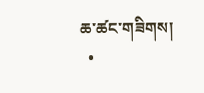ཆ་ཚང་གཟིགས།
  •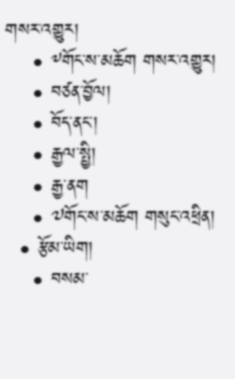གསར་འགྱུར།
    • ༸གོང་ས་མཆོག གསར་འགྱུར།
    • བཙན་བྱོལ།
    • བོད་ནང་།
    • རྒྱལ་སྤྱི།
    • རྒྱ་ནག
    • ༧གོང་ས་མཆོག གསུང་འཕྲིན།
  • རྩོམ་ཡིག།
    • བསམ་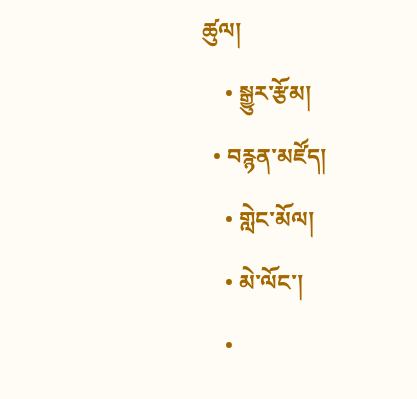ཚུལ།
    • སྒྱུར་རྩོམ།
  • བརྙན་མཛོད།
    • གླེང་མོལ།
    • མེ་ལོང་།
    •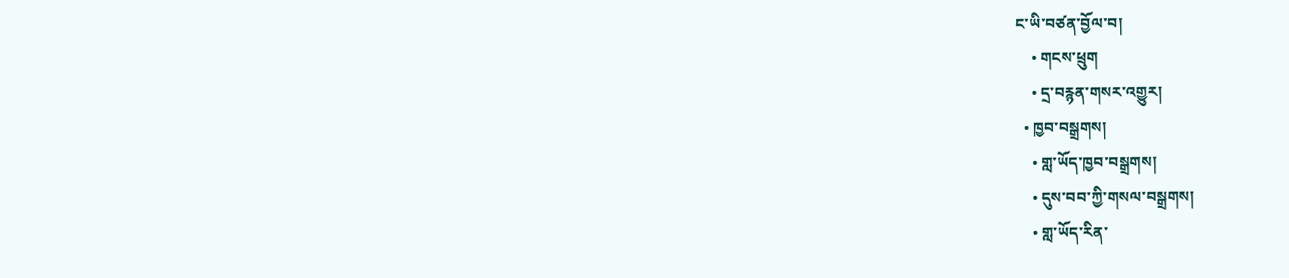ང་ཡི་བཙན་བྱོལ་བ།
    • གངས་ཕྲུག
    • དྲ་བརྙན་གསར་འགྱུར།
  • ཁྱབ་བསྒྲགས།
    • གླ་ཡོད་ཁྱབ་བསྒྲགས།
    • དུས་བབ་ཀྱི་གསལ་བསྒྲགས།
    • གླ་ཡོད་རིན་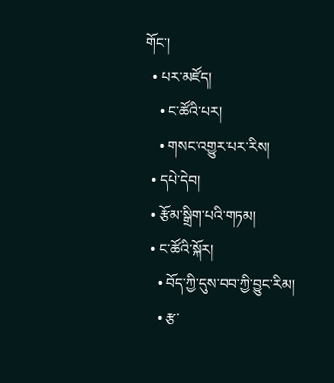གོང་།
  • པར་མཛོད།
    • ང་ཚོའི་པར།
    • གསང་འགྱུར་པར་རིས།
  • དཔེ་དེབ།
  • རྩོམ་སྒྲིག་པའི་གཏམ།
  • ང་ཚོའི་སྐོར།
    • བོད་ཀྱི་དུས་བབ་ཀྱི་བྱུང་རིམ།
    • རྩ་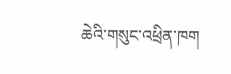ཆེའི་གསུང་འཕྲིན་ཁག